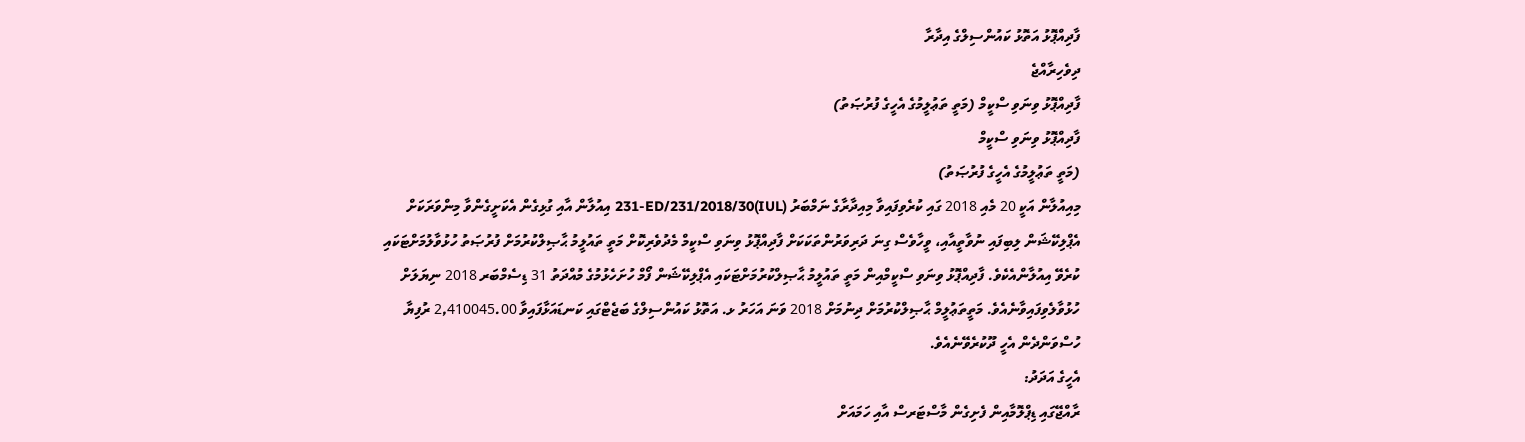ފާދިއްޕޮޅު އަތޮޅު ކައުންސިލްގެ އިދާރާ
ދިވެހިރާއްޖެ
ފާދިއްޕޮޅު ވިނަވި ސްކީމް (މަތީ ތަޢުލީމުގެ އެހީގެ ފުރުޞަތު)
ފާދިއްޕޮޅު ވިނަވި ސްކީމް
(މަތީ ތަޢުލީމުގެ އެހީގެ ފުރުޞަތު)
މިއިއުލާން އަކީ 20 މެއި 2018 ގައި ކުރެވިފައިވާ މިއިދާރާގެ ނަމްބަރު (IUL)231-ED/231/2018/30 އިއުލާން އާއި ގުޅިގެން އެކަށީގެންވާ މިންވަރަކަށް އެޕްލިކޭޝަން ލިބިފައި ނުވާތީއާއި، ވީހާވެސް ގިނަ ދަރިވަރުންތަކަކަށް ފާދިއްޕޮޅު ވިނަވި ސްކީމް މެދުވެރިކޮށް މަތީ ތައުލީމު ޙާޞިލްކުރުމަށް ފުރުޞަތު ހުޅުވާލުމަށްޓަކައި ކުރެވޭ އިއުލާންއެކެވެ. ފާދިއްޕޮޅު ވިނަވި ސްކީމްއިން މަތީ ތައުލީމު ޙާޞިލްކުރުމަށްޓަކައި އެޕްލިކޭޝަން ފޯމް ހުށަހެޅުމުގެ މުއްދަތު 31 ޑިސެމްބަރ 2018 ނިޔަލަށް ހުޅުވާލެވިފައިވާނެއެވެ. މަތީތަޢުލީމް ޙާޞިލްކުރުމަށް ދިނުމަށް 2018 ވަނަ އަހަރު ޅ. އަތޮޅު ކައުންސިލްގެ ބަޖެޓްގައި ކަނޑައަޅާފައިވާ 2,410045.00 ރުފިޔާ ހުސްވަންދެން އެހީ ދޫކުރެވޭނެއެވެ.
އެހީގެ އަދަދު:
ރާއްޖޭގައި ޑިޕްލޮމާއިން ފެށިގެން މާސްޓަރސް އާއި ހަމައަށް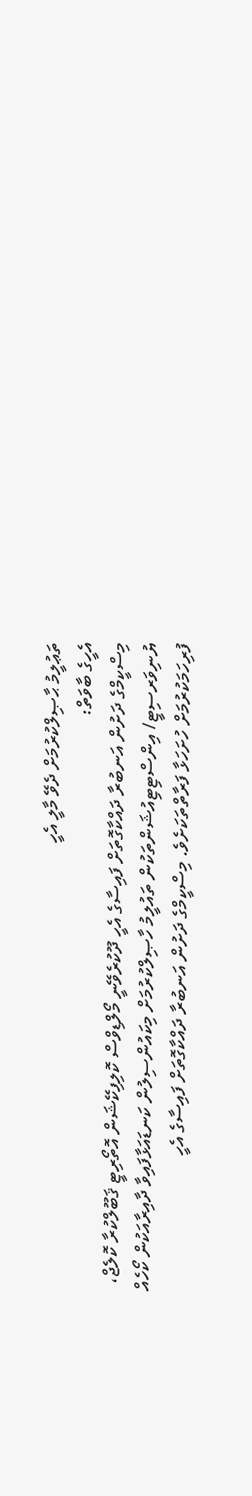ތަޢުލީމު ޙާޞިލްކުރުމަށް ދެވޭ މާލީ އެހީ
އެހީގެ ބާވަތް:
މިސްކީމްގެ ދަށުން އަނބުރާ ދައްކާގޮތަށް ފައިސާގެ އެހީ ދޫކުރެވޭނީ މޯލްޑިވްސް ކޮލިފިކޭޝަން އޮތޯރިޓީ ޤަބޫލްކުރާ ކޮލެޖް، ޔުނިވަރސިޓީ/ އިންސްޓިޓިއުޝަންތަކުން ތައުލީމު ހާޞިލްކުރުމަށް މިކައުންސިލުން ކަނޑައަޅާފައިވާ ދާއިރާއަކުން ކޯހެއް ފުރިހަމަކުރުމަށް ހުށަހަޅާ ފަރާތްތަކަށެވެ. މިސްކީމްގެ ދަށުން އަނބުރާ ދައްކާގޮތަށް ފައިސާގެ އެހީ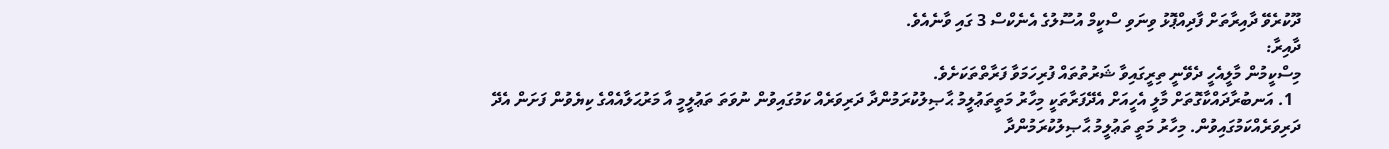ދޫކުރެވޭ ދާއިރާތަށް ފާދިއްޕޮޅު ވިނަވި ސްކީމް އުސޫލުގެ އެނެކްސް 3 ގައި ވާނެއެވެ.
ދާއިރާ:
މިސްކީމުން މާލީއެހީ ދެވޭނީ ތިރީގައިވާ ޝަރުތުތައް ފުރިހަމަވާ ފަރާތްތަކަށެވެ.
  1. އަނބުރާދައްކާގޮތަށް މާލީ އެހީއަށް އެދޭފަރާތަކީ މިހާރު މަތީތަޢުލީމު ޙާޞިލުކުރަމުންދާ ދަރިވަރެއް ކަމުގައިވުން ނުވަތަ ތަޢުލީމީ އާ މަރުޙަލާއެއްގެ ކިޔެވުން ފަށަން އެދޭ ދަރިވަރެއްކަމުގައިވުން. މިހާރު މަތީ ތަޢުލީމު ޙާޞިލުކުރަމުންދާ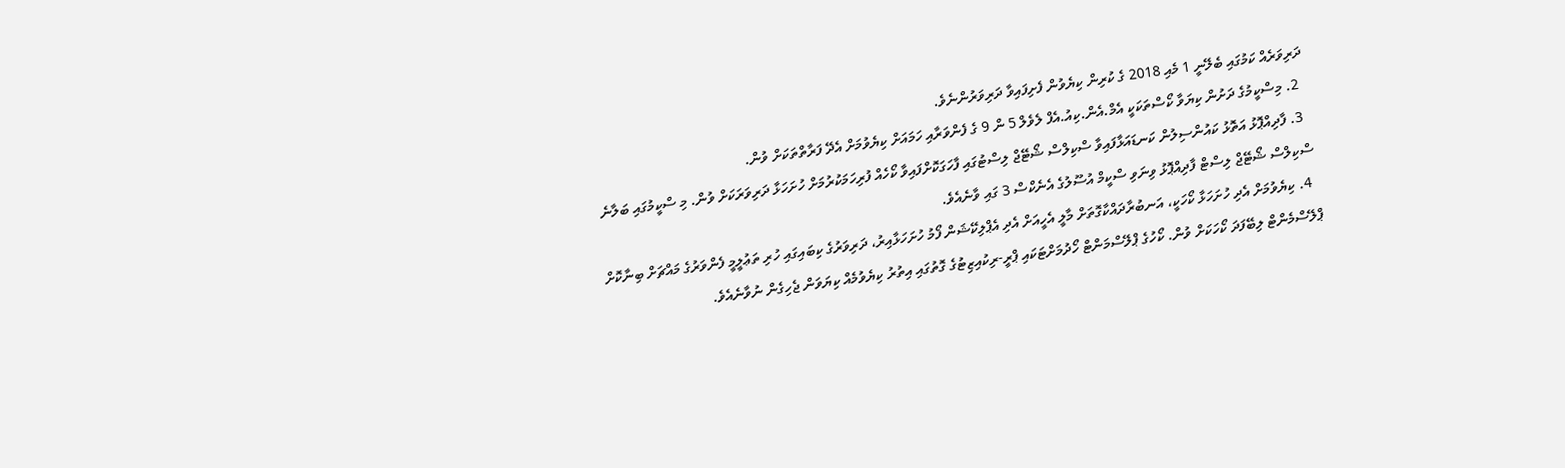ދަރިވަރެއް ކަމުގައި ބެލޭނީ 1 މެއި 2018 ގެ ކުރިން ކިޔެވުން ފެށިފައިވާ ދަރިވަރުންނެވެ.
  2. މިސްކީމުގެ ދަށުން ކިޔަވާ ކޯސްތަކަކީ އެމް.އެން.ކިއު.އެފް ލެވެލް 5 ން 9 ގެ ފެންވަރާއި ހަމައަށް ކިޔެވުމަށް އެދޭ ފަރާތްތަކަށް ވުން.
  3. ފާދިއްޕޮޅު އަތޮޅު ކައުންސިލުން ކަނޑައަޅާފައިވާ ސްކިލްސް ޝޯޓޭޖް ލިސްޓުގައި ފާހަގަކޮށްފައިވާ ކޯހެއް ފުރިހަމަކުރުމަށް ހުށަހަޅާ ދަރިވަރަކަށް ވުން. މި ސްކީމުގައި ބަލާނެ ސްކިލްސް ޝޯޓޭޖް ލިސްޓް ފާދިއްޕޮޅު ވިނަވި ސްކީމް އުސޫލުގެ އެނެކްސް 3 ގައި ވާނެއެވެ.
  4. ކިޔެވުމަށް އެދި ހުށަހަޅާ ކޯހަކީ، އަނބުރާދައްކާގޮތަށް މާލީ އެހީއަށް އެދި އެޕްލިކޭޝަން ފޯމު ހުށަހަޅާއިރު، ދަރިވަރުގެ ކިބައިގައި ހުރި ތަޢުލީމީ ފެންވަރުގެ މައްޗަށް ބިނާކޮށް ޕްލޭސްމެންޓް ލިބޭފަދަ ކޯހަކަށް ވުން. ކޯހުގެ ޕްލޭސްމަންޓް ހޯދުމަށްޓަކައި ޕްރީ-ރިކުއިޒިޓުގެ ގޮތުގައި އިތުރު ކިޔެވުމެއް ކިޔަވަން ޖެހިގެން ނުވާނެއެވެ.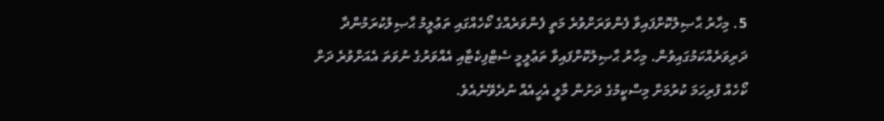5. މިހާރު ޙާޞިލުކޮށްފައިވާ ފެންވަރަށްވުރެ މަތީ ފެންވަރެއްގެ ކޯހެއްގައި ތަޢުލީމު ޙާޞިލުކުރަމުންދާ ދަރިވަރެއްކަމުގައިވުން. މިހާރު ޙާޞިލުކޮށްފައިވާ ތަޢުލީމީ ސެޓްފިކެޓާއި އެއްވަރުގެ ނުވަތަ އެއަށްވުރެ ދަށް ކޯހެއް ފުރިހަމަ ކުރުމަށް މިސްކީމުގެ ދަށުން މާލީ އެހީއެއް ނުދެވޭނެއެވެ.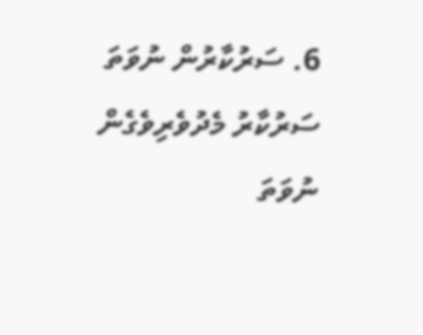6. ސަރުކާރުން ނުވަތަ ސަރުކާރު މެދުވެރިވެގެން ނުވަތަ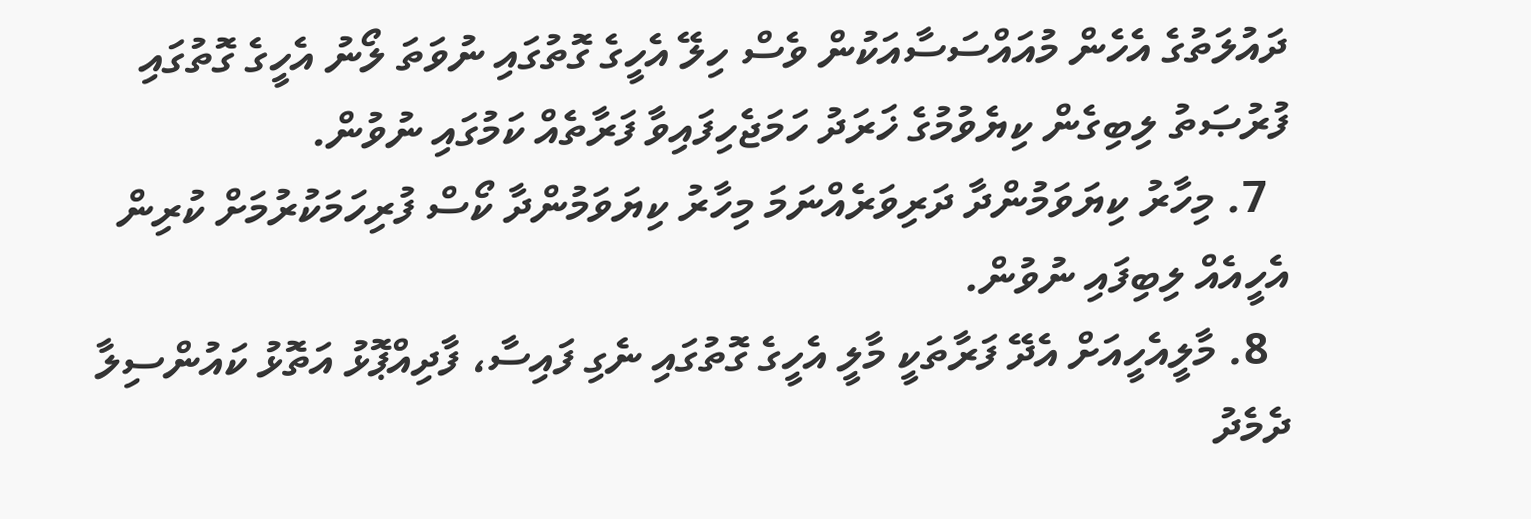ދައުލަތުގެ އެހެން މުއައްސަސާއަކުން ވެސް ހިލޭ އެހީގެ ގޮތުގައި ނުވަތަ ލޯނު އެހީގެ ގޮތުގައި ފުރުޞަތު ލިބިގެން ކިޔެވުމުގެ ޚަރަދު ހަމަޖެހިފައިވާ ފަރާތެއް ކަމުގައި ނުވުން.
  7. މިހާރު ކިޔަވަމުންދާ ދަރިވަރެއްނަމަ މިހާރު ކިޔަވަމުންދާ ކޯސް ފުރިހަމަކުރުމަށް ކުރިން އެހީއެއް ލިބިފައި ނުވުން.
  8. މާލީއެހީއަށް އެދޭ ފަރާތަކީ މާލީ އެހީގެ ގޮތުގައި ނެގި ފައިސާ، ފާދިއްޕޮޅު އަތޮޅު ކައުންސިލާ ދެމެދު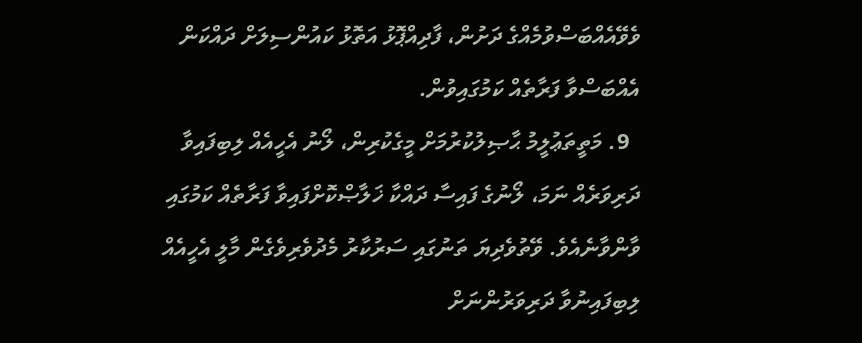ވެވޭއެއްބަސްވުމެއްގެ ދަށުން، ފާދިއްޕޮޅު އަތޮޅު ކައުންސިލަށް ދައްކަން އެއްބަސްވާ ފަރާތެއް ކަމުގައިވުން.
  9. މަތީތަޢުލީމު ޙާޞިލުކުރުމަށް މީގެކުރިން، ލޯނު އެހީއެއް ލިބިފައިވާ ދަރިވަރެއް ނަމަ، ލޯނުގެ ފައިސާ ދައްކާ ޚަލާޞްކޮށްފައިވާ ފަރާތެއް ކަމުގައި ވާންވާނެއެވެ. ވޭތުވެދިޔަ ތަނުގައި ސަރުކާރު މެދުވެރިވެގެން މާލީ އެހީއެއް ލިބިފައިނުވާ ދަރިވަރުންނަށް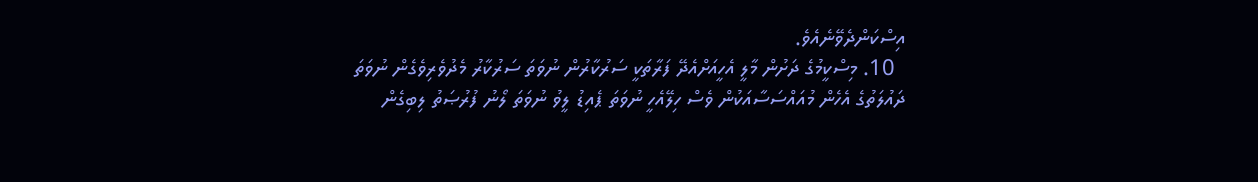އިސްކަންދެވޭނެއެވެ.
  10. މިސްކީމުގެ ދަށުން މާލީ އެހީއަށްއެދޭ ފަރާތަކީ ސަރުކާރުން ނުވަތަ ސަރުކާރު މެދުވެރިވެގެން ނުވަތަ ދައުލަތުގެ އެހެން މުއައްސަސާއަކުން ވެސް ހިލޭއެހީ ނުވަތަ ޕެއިޑު ލީވު ނުވަތަ ލޯނު ފުރުޞަތު ލިބިގެން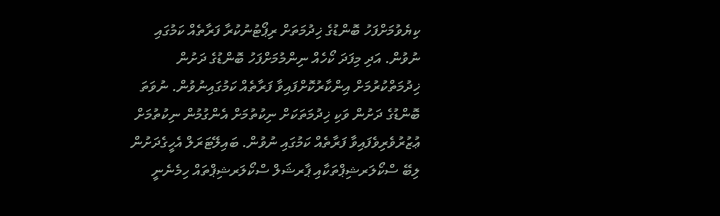ކިޔެވުމަށްފަހު ބޮންޑުގެ ޚިދުމަތަށް ރިޕޯޓުނުކުރާ ފަރާތެއް ކަމުގައި ނުވުން. އަދި މިފަދަ ކޯހެއް ނިންމުމަށްފަހު ބޮންޑުގެ ދަށުން ޚިދުމަތްކުރުމަށް އިންކާރުކޮށްފައިވާ ފަރާތެއް ކަމުގައިނުވުން. ނުވަތަ ބޮންޑުގެ ދަށުން ވަކި ޚިދުމަތަކަށް ނިކުތުމަށް އެންގުމުން ނިކުތުމަށް ޢުޒުރުވެރިވެފައިވާ ފަރާތެއް ކަމުގައި ނުވުން. ބައިލޭޓަރަލް އެހީގެދަށުން ލިބޭ ސްކޯލަރޝިޕްތަކާއި ޕާރޝަލް ސްކޯލަރޝިޕްތައް ހިމެނެނީ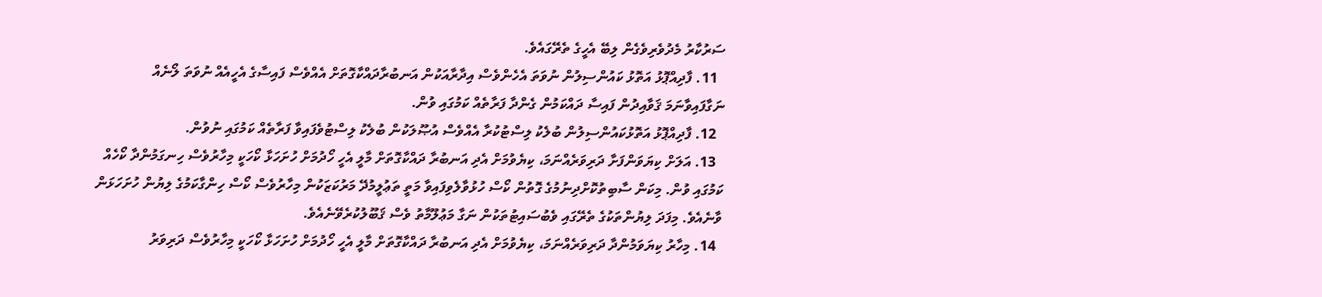ސަރުކާރު މެދުވެރިވެގެން ލިބޭ އެހީގެ ތެރޭގައެވެ.
  11. ފާދިއްޕޮޅު އަތޮޅު ކައުންސިލުން ނުވަތަ އެހެންވެސް އިދާރާއަކުން އަނބުރާދައްކާގޮތަށް އެއްވެސް ފައިސާގެ އެހީއެއް ނުވަތަ ލޯނެއް ނަގާފައިވާނަމަ ޤަވާއިދުން ފައިސާ ދައްކަމުން ގެންދާ ފަރާތެއް ކަމުގައި ވުން.
  12. ފާދިއްޕޮޅު އަތޮޅުކައުންސިލުން ބުލެކު ލިސްޓުކުރާ އެއްވެސް އުޞޫލަކުން ބުލެކު ލިސްޓުވެފައިވާ ފަރާތެއް ކަމުގައި ނުވުން.
  13. އަލަށް ކިޔަވަންފަށާ ދަރިވަރެއްނަމަ، ކިޔެވުމަށް އެދި އަނބުރާ ދައްކާގޮތަށް މާލީ އެހީ ހޯދުމަށް ހުށަހަޅާ ކޯހަކީ މިހާރުވެސް ހިނގަމުންދާ ކޯހެއް ކަމުގައި ވުން. މިކަން ސާބިތުކޮށްދިނުމުގެ ގޮތުން ކޯސް ހުޅުވާލެވިފައިވާ މަތީ ތަޢުލީމުދޭ މަރުކަޒަކުން މިހާރުވެސް ކޯސް ހިންގާކަމުގެ ލިޔުން ހުށަހަޅަން ވާނެއެވެ. މިފަދަ ލިޔުންތަކުގެ ތެރޭގައި ވެބުސައިޓުތަކުން ނަގާ މަޢުލޫމާތު ވެސް ޤަބޫލުކުރެވޭނެއެވެ.
  14. މިހާރު ކިޔަވަމުންދާ ދަރިވަރެއްނަމަ، ކިޔެވުމަށް އެދި އަނބުރާ ދައްކާގޮތަށް މާލީ އެހީ ހޯދުމަށް ހުށަހަޅާ ކޯހަކީ މިހާރުވެސް ދަރިވަރު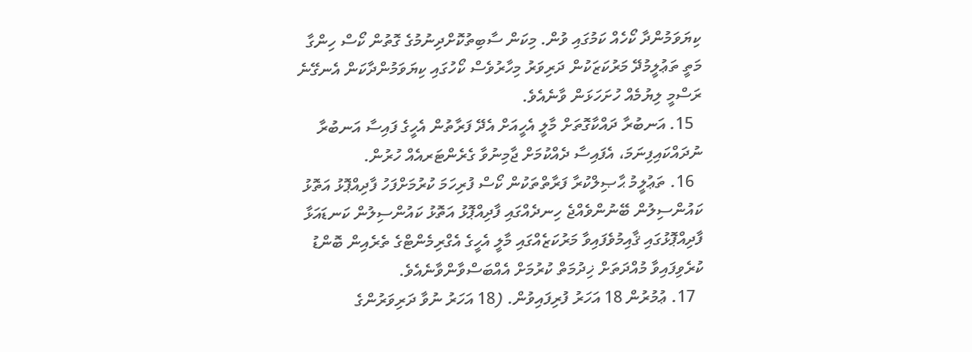ކިޔަވަމުންދާ ކޯހެއް ކަމުގައި ވުން. މިކަން ސާބިތުކޮށްދިނުމުގެ ގޮތުން ކޯސް ހިންގާ މަތީ ތަޢުލީމުދޭ މަރުކަޒަކުން ދަރިވަރު މިހާރުވެސް ކޯހުގައި ކިޔަވަމުންދާކަން އެނގޭނެ ރަސްމީ ލިޔުމެއް ހުށަހަޅަން ވާނެއެވެ.
  15. އަނބުރާ ދައްކާގޮތަށް މާލީ އެހީއަށް އެދޭ ފަރާތުން އެހީގެ ފައިސާ އަނބުރާ ނުދައްކައިފިނަމަ، އެފައިސާ ދެއްކުމަށް ޖާމިނުވާ ގެރެންޓަރއެއް ހުރުން.
  16. ތަޢުލީމު ޙާޞިލްކުރާ ފަރާތްތަކުން ކޯސް ފުރިހަމަ ކުރުމަށްފަހު ފާދިއްޕޮޅު އަތޮޅު ކައުންސިލުން ބޭނުންވެއްޖެ ހިނދެއްގައި ފާދިއްޕޮޅު އަތޮޅު ކައުންސިލުން ކަނޑައަޅާ ފާދިއްޕޮޅުގައި ޤާއިމުވެފައިވާ މަރުކަޒެއްގައި މާލީ އެހީގެ އެގްރިމެންޓްގެ ތެރެއިން ބޮންޑު ކުރެވިފައިވާ މުއްދަތަށް ޚިދުމަތް ކުރުމަށް އެއްބަސްވާންވާނެއެވެ.
  17. ޢުމުރުން 18 އަހަރު ފުރިފައިވުން. (18 އަހަރު ނުވާ ދަރިވަރުންގެ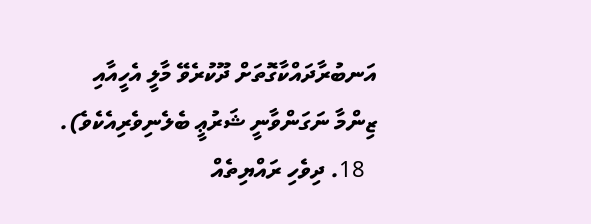އަނބުރާދައްކާގޮތަށް ދޫކުރެވޭ މާލީ އެހީއާއި ޒިންމާ ނަގަންވާނީ ޝަރުޢީ ބެލެނިވެރިއެކެވެ).
  18. ދިވެހި ރައްޔިތެއް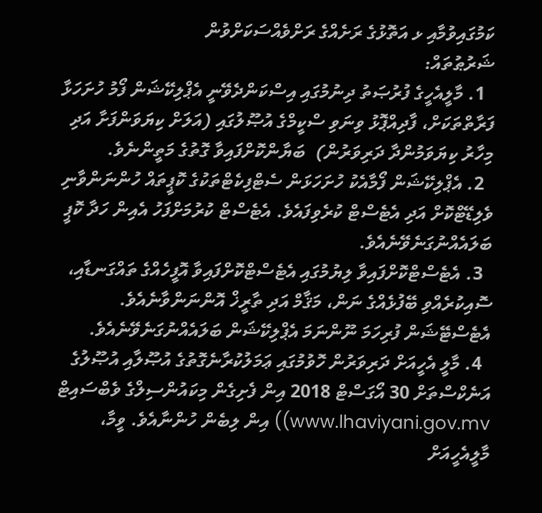ކަމުގައިވުމާއި ޅ އަތޮޅުގެ ރަށެއްގެ ރަށްވެއްސަކަށްވުން
ޝަރުޠުތައް:
  1. މާލީއެހީގެ ފުރުޞަތު ދިނުމުގައި އިސްކަންދެވޭނީ އެޕްލިކޭޝަން ފޯމު ހުށަހަޅާ ފަރާތްތަކަށް، ފާދިއްޕޮޅު ވިނަވި ސްކީމްގެ އުޞޫލުގައި (އަލަށް ކިޔަވަންފަށާ އަދި މިހާރު ކިޔަވަމުންދާ ދަރިވަރުން)  ބަޔާންކޮށްފައިވާ ގޮތުގެ މަތީންނެވެ.
  2. އެޕްލިކޭޝަން ފޯމާއެކު ހުށަހަޅަން ސެޓްފިކެޓްތަކުގެ ކޮޕީތައް ހުންނަންވާނި ވެލިޑޭޓްކޮށް އަދި އެޓެސްޓް ކުރެވިފައެވެ. އެޓެސްޓް ކުރުމަށްފަހު އެއިން ހަދާ ކޮޕީ ބަލައެއްނުގަނެވޭނެއެވެ.
  3. އެޓެސްޓްކޮށްފައިވާ ލިޔުމުގައި އެޓެސްޓްކޮށްފައިވާ އޮފީހެއްގެ ތައްގަނޑާއި، ސޮއިކުރެއްވި ބޭފުޅެއްގެ ނަން، މަޤާމް އަދި ތާރީޚް އޮންނަންވާނެއެވެ. އެޓެސްޓޭޝަން ފުރިހަމަ ނޫންނަމަ އެޕްލިކޭޝަން ބަލައެއްނުގަނެވޭނެއެވެ.
  4. މާލީ އެހީއަށް ދަރިވަރުން ހޮވުމުގައި ޢަމަލުކުރާނެގޮތުގެ އުޞޫލާއި އުޞޫލުގެ އަނެކްސްތަށް 30 އޯގަސްޓް 2018 އިން ފެށިގެން މިކައުންސިލްގެ ވެބްސައިޓް www.lhaviyani.gov.mv)) އިން ލިބެން ހުންނާއެވެ. ވީމާ، މާލީއެހީއަށް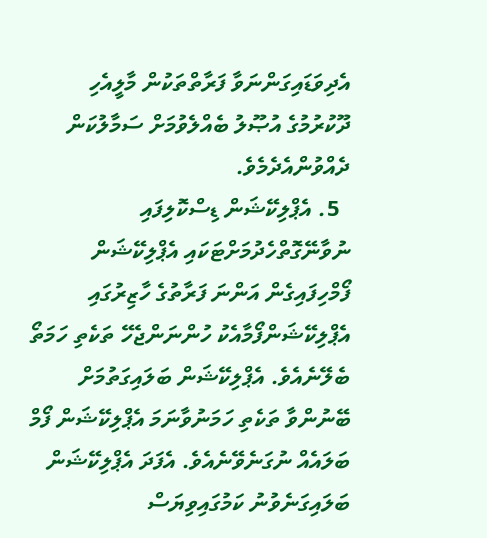އެދިވަޑައިގަންނަވާ ފަރާތްތަކުން މާލީއެހި ދޫކުރުމުގެ އުޞޫލު ބެއްލެވުމަށް ސަމާލުކަން ދެއްވުންއެދެމެވެ.
  5. އެޕްލިކޭޝަން ޑިސްކޮލިފައި ނުވާނޭގޮތްހެދުމަށްޓަކައި އެޕްލިކޭޝަން ފޯމްހިފައިގެން އަންނަ ފަރާތުގެ ހާޒިރުގައި އެޕްލިކޭޝަންފޯމާއެކު ހުންނަންޖެހޭ ތަކެތި ހަމަތޯ ބެލޭނެއެވެ. އެޕްލިކޭޝަން ބަލައިގަތުމަށް ބޭނުންވާ ތަކެތި ހަމަނުވާނަމަ އެޕްލިކޭޝަން ފޯމް ބަލައެއް ނުގަނެވޭނެއެވެ. އެފަދަ އެޕްލިކޭޝަން ބަލައިގަނެވުނު ކަމުގައިވިޔަސް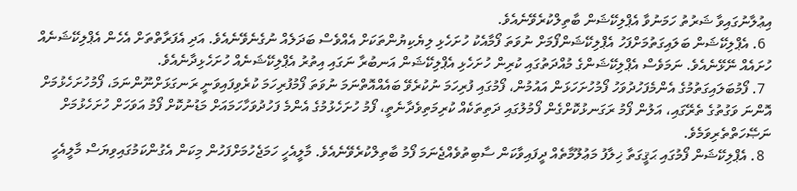އިޢުލާނުގައިވާ ޝަރުތު ހަމަނުވާ އެޕްލިކޭޝަން ބާތިލްކުރެވޭނެއެވެ.
  6. އެޕްލިކޭޝަން ބަލައިގަތުމަށްފަހު އެޕްލިކޭޝަންފޯމަށް ނުވަތަ ފޯމާއެކު ހުށަހެޅި ލިޔެކިޔުންތަކަށް އެއްވެސް ބަދަލެއް ނުގެނެވޭނެއެވެ. އަދި އެފަރާތްތަށް އެހެން އެޕްލިކޭޝަނެއް ހުށައެއް ނޭޅޭނެއެވެ. ނަމަވެސް އެޕްލިކޭޝަންގެ މުއްދަތުގައި ކުރިން ހުށަހެޅި އެޕްލިކޭޝަން އަނބުރާ ނަގައި އިތުރު އެޕްލިކޭޝަނެއް ހުށަހެޅިދާނެއެވެ.
  7. ފޯމުބަލައިގަތުމުގެ އެންމެފަހުދުވަހު ފޯމުހުށަހަޅަން އައުމުން، ފޯމުގައި ފުރިހަމަ ނުކުރެވޭ ބައެއްއޮތްނަމަ ނުވަތަ ފޯމުފުރިހަމަ ކުރެވިފައިވަނީ ރަނގަޅަށްނޫންނަމަ، ފޯމުހުށަހެޅުމަށް އޮންނަ ވަގުތުގެ ތެރޭގައި، އަލުން ފޯމު ރަގަނޅުކޮށްގެން ފޯމުލުގައި ދަތިތަކެއް ކުރިމަތިވެދާނެތީ، ފޯމު ހުށަހެޅުމުގެ އެންމެ ފަހުދުވަހާހަމައަށް މަޑުނުކޮށް ފޯމު އަވަހަށް ހުށަހެޅުމަށް ނަޞޭހަތްތެރިވަމެވެ.
  8. އެޕްލިކޭޝަން ފޯމުގައި ޙަޤީގަތާ ޚިލާފު މަޢުލޫމާތެއް ދީފައިވާކަން ސާބިތުވެއްޖެނަމަ ފޯމު ބާތިލްކުރެވޭނެއެވެ. މާލީއެހީ ހަމަޖެހުމަށްފަހުން މިކަން އެގުންކަމުގައިވިޔަސް މާލީއެހީ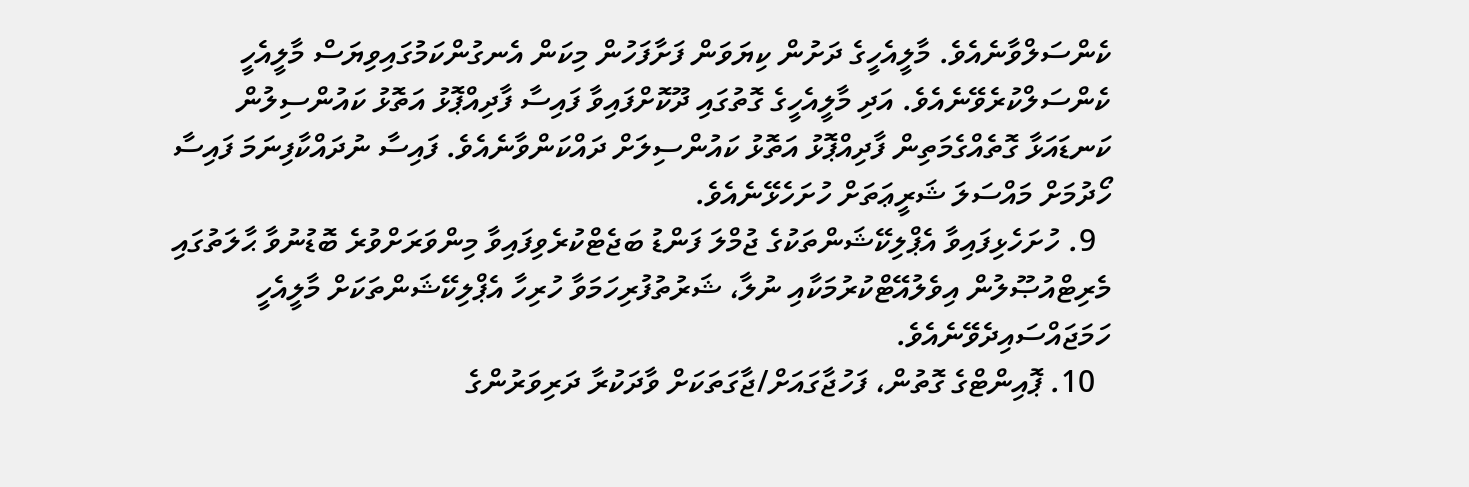ކެންސަލްވާނެއެވެ. މާލީއެހީގެ ދަށުން ކިޔަވަން ފަށާފަހުން މިކަން އެނގުންކަމުގައިވިޔަސް މާލީއެހީ ކެންސަލްކުރެވޭނެއެވެ. އަދި މާލީއެހީގެ ގޮތުގައި ދޫކޮށްފައިވާ ފައިސާ ފާދިއްޕޮޅު އަތޮޅު ކައުންސިލުން ކަނޑައަޅާ ގޮތެއްގެމަތިން ފާދިއްޕޮޅު އަތޮޅު ކައުންސިލަށް ދައްކަންވާނެއެވެ. ފައިސާ ނުދައްކާފިނަމަ ފައިސާ ހޯދުމަށް މައްސަލަ ޝަރީޢަތަށް ހުށަހެޅޭނެއެވެ.
  9. ހުށަހެޅިފައިވާ އެޕްލިކޭޝަންތަކުގެ ޖުމްލަ ފަންޑު ބަޖެޓްކުރެވިފައިވާ މިންވަރަށްވުރެ ބޮޑުނުވާ ޙާލަތުގައި މެރިޓްއުޞޫލުން އިވެލުއޭޓްކުރުމަކާއި ނުލާ، ޝަރުތުފުރިހަމަވާ ހުރިހާ އެޕްލިކޭޝަންތަކަށް މާލީއެހީ ހަމަޖައްސައިދެވޭނެއެވެ.
  10. ޕޮއިންޓްގެ ގޮތުން، ފަހުޖާގައަށް/ޖާގަތަކަށް ވާދަކުރާ ދަރިވަރުންގެ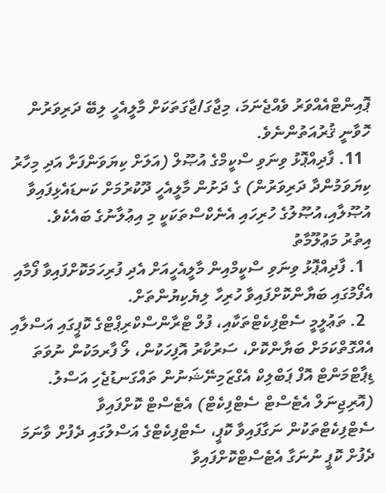ޕޮއިންޓްއެއްވަރު ވެއްޖެނަމަ، މިޖާގަ/ޖާގަތަކަށް މާލީއެހީ ލިބޭ ދަރިވަރުން ހޮވާނީ ޤުރުއަތުންނެވެ.
  11. ފާދިއްޕޮޅު ވިނަވި ސްކީމްގެ އުޞޫލް (އަލަށް ކިޔަވަންފަށާ އަދި މިހާރު ކިޔަވަމުންދާ ދަރިވަރުން) ގެ ދަށުން މާލީއެހީ ދޫކުރުމަށް ކަނޑައެޅިފައިވާ އުޞޫލާއި،އުޞޫލުގެ ހުރިހައި އެނެކްސްތަކަކީ މި އިޢުލާނުގެ ބައެކެވެ.
އިތުރު މަޢުލޫމާތު
  1. ފާދިއްޕޮޅު ވިނަވި ސްކީމްއިން މާލީއެހީއަށް އެދި ފުރިހަމަކޮށްފައިވާ ފޯމާއި އެފޯމުގައި ބަޔާންކޮށްފައިވާ ހުރިހާ ލިޔެކިޔުންތަށް.
  2. ތަޢުލީމީ ސެޓްފިކެޓްތަކާއި، ފުލް ޓްރާންސްކްރިޕްޓްގެ ކޮޕީގައި އަސްލާއި އެއްގޮތްކަމަށް ބަޔާންކޮށް، ސަރުކާރު އޮފިހަކުން، ލޯ ފާރމަކުން ނުވަތަ ޑިޕާޓްމަންޓް އޮފް ޕަބްލިކް އެގްޒަމިނޭޝަނުން ތައްގަނޑުޖެހި އަސްލު. (އޮރިޖިނަލް އެޓެސްޓް ސެޓްފިކެޓް) އެޓެސްޓް ކޮށްފައިވާ ސެޓްފިކެޓްތަކުން ނަގާފައިވާ ކޮޕީ، ސެޓްފިކެޓްގެ އަސްލުގައި ދެފުށް ވާނަމަ ދެފުށް ކޮޕީ ނުނަގާ އެޓެސްޓްކޮށްފައިވާ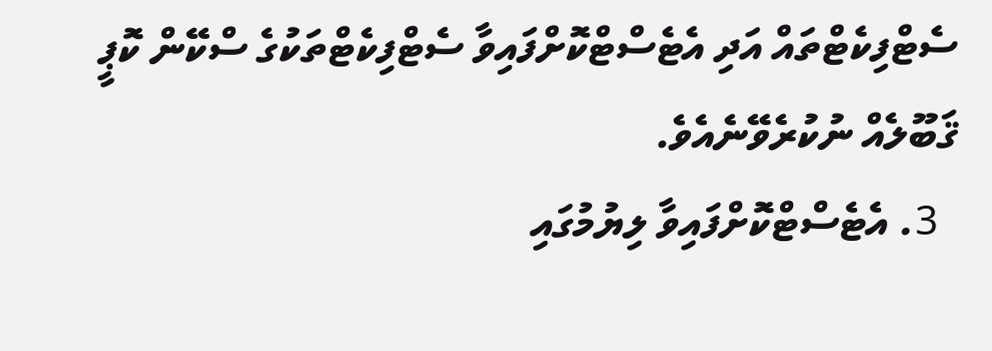ސެޓްފިކެޓްތައް އަދި އެޓެސްޓްކޮށްފައިވާ ސެޓްފިކެޓްތަކުގެ ސްކޭން ކޮޕީ ޤަބޫލެއް ނުކުރެވޭނެއެވެ.
  3. އެޓެސްޓްކޮށްފައިވާ ލިޔުމުގައި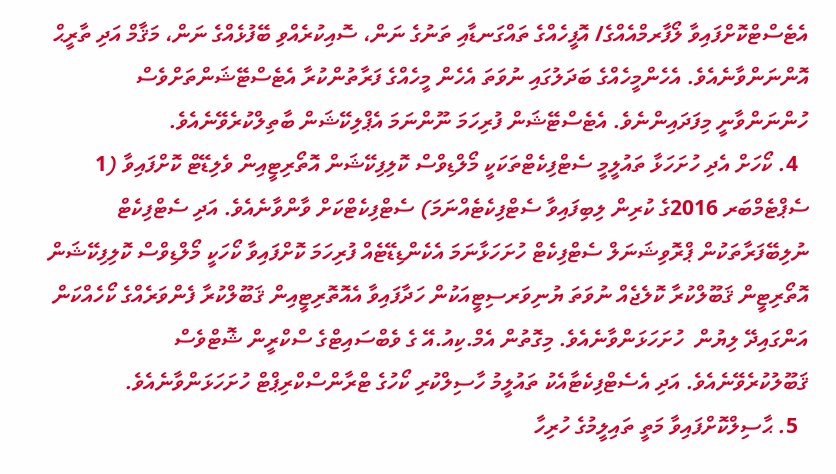އެޓެސްޓްކޮށްފައިވާ ލޯފާރމްއެއްގެ/ އޮފީހެއްގެ ތައްގަނޑާއި ތަނުގެ ނަން، ސޮއިކުރެއްވި ބޭފުޅެއްގެ ނަން، މަޤާމް އަދި ތާރީޙް އޮންނަންވާނެއެވެ. އެހެންމީހެއްގެ ބަދަލުގައި ނުވަތަ އެހެން މީހެއްގެ ފަރާތުންކުރާ އެޓެސްޓޭޝަންތަށްވެސް ހުންނަންވާނީ މިފަދައިންނެވެ. އެޓެސްޓޭޝަން ފުރިހަމަ ނޫންނަމަ އެޕްލިކޭޝަން ބާތިލްކުރެވޭނެއެވެ.
  4. ކޯހަށް އެދި ހުށަހަޅާ ތައުލީމީ ސެޓްފިކެޓްތަކަކީ މޯލްޑިވްސް ކޮލިފިކޭޝަން އޮތޯރިޓީއިން ވެލިޑޭޓް ކޮށްފައިވާ (1 ސެޕްޓެމްބަރ 2016ގެ ކުރިން ލިބިފައިވާ ސެޓްފިކެޓެއްނަމަ) ސެޓްފިކެޓްކަށް ވާންވާނެއެވެ. އަދި ސެޓްފިކެޓް ނުލިބޭފަރާތަކުން ޕްރޮވިޝަނަލް ސެޓްފިކެޓް ހުށަހަޅާނަމަ އެކެންޑިޑޭޓެއް ފުރިހަމަ ކޮށްފައިވާ ކޯހަކީ މޯލްޑިވްސް ކޮލިފިކޭޝަން އޮތޯރިޓީން ޤަބޫލްކުރާ ކޮލެޖެއް ނުވަތަ ޔުނިވަރސިޓީއަކުން ހަދާފައިވާ އެއޮތޮރިޓީއިން ޤަބޫލްކުރާ ފެންވަރެއްގެ ކޯހެއްކަން އަންގައިދޭ ލިޔުން  ހުށަހަޅަންވާނެއެވެ. މިގޮތުން އެމް.ކިއު.އޭ ގެ ވެބްސައިޓްގެ ސްކްރީން ޝޮޓްވެސް ޤަބޫލުކުރެވޭނެއެވެ. އަދި އެސެޓްފިކެޓާއެކު ތައުލީމު ހާސިލްކުރި ކޯހުގެ ޓްރާންސްކްރިޕްޓް ހުށަހަޅަންވާނެއެވެ.
  5. ޙާސިލްކޮށްފައިވާ މަތީ ތައިލީމުގެ ހުރިހާ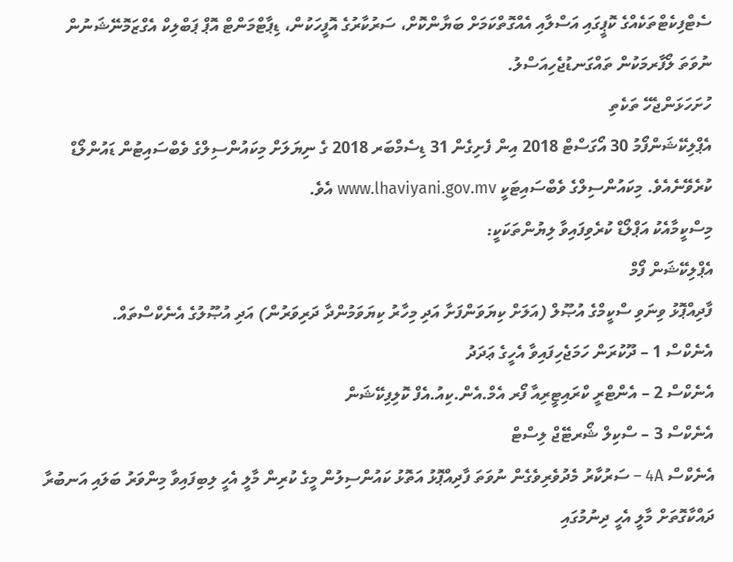ސެޓްފިކެޓްތަކެއްގެ ކޮޕީގައި އަސްލާއި އެއްގޮތްކަމަށް ބަޔާންކޮށް، ސަރުކާރުގެ އޮފީހަކުން، ޑިޕާޓްމަންޓް އޮޕް ޕަބްލިކް އެގްޒަމޮނޭޝަނުން ނުވަތަ ލޯފާރމަކުން ތައްގަނޑުޖެހިއަސްލު.
ހުށަހަޅަންޖެހޭ ތަކެތި
އެޕްލިކޭޝަންފޯމު 30 އޯގަސްޓް 2018 އިން ފެށިގެން 31 ޑިސެމްބަރ 2018 ގެ ނިޔަލަށް މިކައުންސިލްގެ ވެބްސައިޓުން ޑައުންލޯޑް ކުރެވޭނެއެވެ. މިކައުންސިލްގެ ވެބްސައިޓަކީ www.lhaviyani.gov.mv އެވެ.
މިސްކީމާއެކު އަޕްލޯޑް ކުރެވިފައިވާ ލިޔުންތަކަކީ:
އެޕްލިކޭޝަން ފޯމް
ފާދިއްޕޮޅު ވިނަވި ސްކީމްގެ އުޞޫލް (އަލަށް ކިޔަވަންފަށާ އަދި މިހާރު ކިޔަވަމުންދާ ދަރިވަރުން) އަދި އުޞޫލުގެ އެނެކްސްތައް.
އެނެކްސް 1 – ދޫކުރަން ހަމަޖެހިފައިވާ އެހީގެ ޢަދަދު
އެނެކްސް 2 – އެންޓްރީ ކްރައިޓީރިއާ ފޯރ އެމް.އެން.ކިއު.އެފް ކޮލިފިކޭޝަން
އެނެކްސް 3 – ސްކިލް ޝޯރޓޭޖް ލިސްޓް
އެނެކްސް 4A – ސަރުކާރު މެދުވެރިވެގެން ނުވަތަ ފާދިއްޕޮޅު އަތޮޅު ކައުންސިލުން މީގެ ކުރިން މާލީ އެހީ ލިބިފައިވާ މިންވަރު ބަލައި އަނބުރާ ދައްކާގޮތަށް މާލީ އެހީ ދިނުމުގައި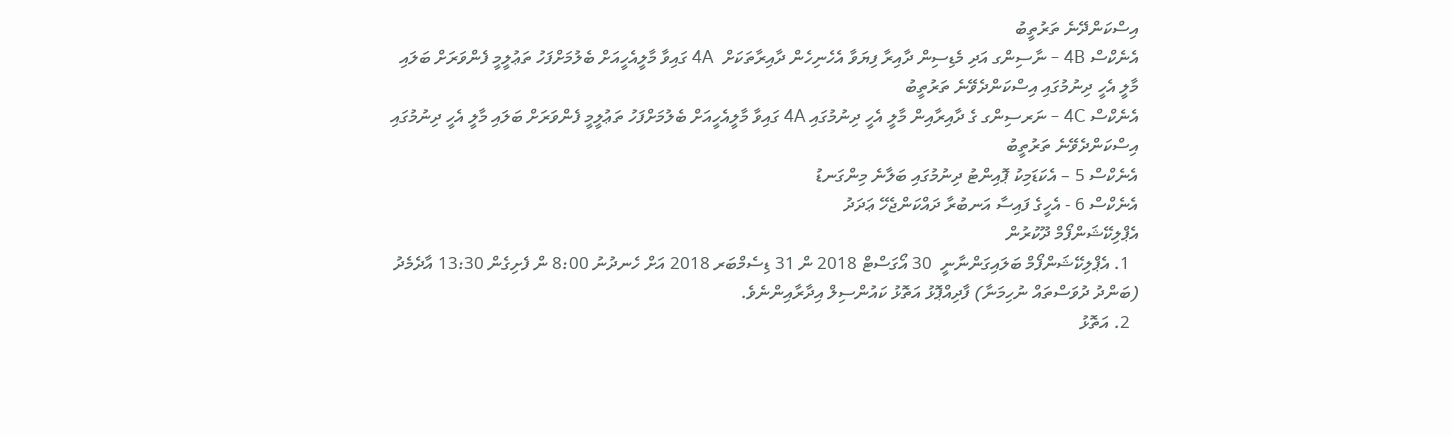އިސްކަންދޭނެ ތަރުތީބު
އެނެކްސް 4B – ނާސިންގ އަދި މެޑިސިން ދާއިރާ ފިޔަވާ އެހެނިހެން ދާއިރާތަކަށް  4A ގައިވާ މާލީއެހީއަށް ބެލުމަށްފަހު ތަޢުލީމީ ފެންވަރަށް ބަލައި މާލީ އެހީ ދިނުމުގައި އިސްކަންދެވޭނެ ތަރުތީބު
އެނެކްސް 4C – ނަރސިންގ ގެ ދާއިރާއިން މާލީ އެހީ ދިނުމުގައި 4A ގައިވާ މާލީއެހީއަށް ބެލުމަށްފަހު ތަޢުލީމީ ފެންވަރަށް ބަލައި މާލީ އެހީ ދިނުމުގައި އިސްކަންދެވޭނެ ތަރުތީބު
އެނެކްސް 5 – އެކަޑަމިކު ޕޮއިންޓު ދިނުމުގައި ބަލާނެ މިންގަނޑު
އެނެކްސް 6 - އެހީގެ ފައިސާ އަނބުރާ ދައްކަންޖެހޭ ޢަދަދު
އެޕްލިކޭޝަންފޯމް ދޫކުރުން
  1. އެޕްލިކޭޝަންފޯމް ބަލައިގަންނާނީ  30 އޯގަސްޓް 2018 ން 31 ޑިސެމްބަރ 2018 އަށް ހެނދުނު 8:00 ން ފެށިގެން 13:30 އާދެމެދު (ބަންދު ދުވަސްތައް ނުހިމަނާ) ފާދިއްޕޮޅު އަތޮޅު ކައުންސިލް އިދާރާއިންނެވެ.
  2. އަތޮޅު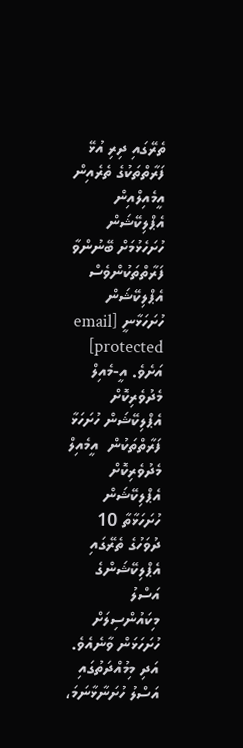ތެރޭގައި ދިރި އުޅޭ ފަރާތްތަކުގެ ތެރެއިން އީމެއިލްއިން އެޕްލިކޭޝަން ހުށަހެޅުމަށް ބޭނުންވާ ފަރާތްތަކުންވެސް އެޕްލިކޭޝަން ހުށަހަޅާނީ [email protected]  އަށެވެ. އީ-މެއިލް މެދުވެރިކޮށް އެޕްލިކޭޝަން ހުށަހަޅާ ފަރާތްތަކުން  އީމެއިލް މެދުވެރިކޮށް އެޕްލިކޭޝަން ހުށަހަޅާތާ 10 ދުވަހުގެ ތެރޭގައި އެޕްލިކޭޝަންގެ އަސްލު މިކައުންސިލަށް ހުށަހަޅަން ވާނެއެވެ. އަދި މިމުއްދަތުގައި އަސްލު ހުށަނާޅާނަމަ،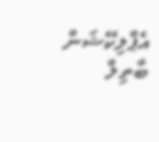އެޕްލިކޭޝަން ބާތިލް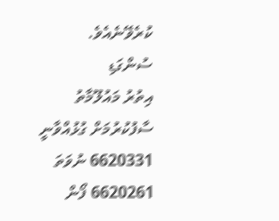ކުރެވޭނެއެވެ.
ސުންގަޑި
އިތުރު މައުލޫމާތު ސާފުކުރުމަށް ގުޅުއްވާނީ 6620331 ނުވަތަ 6620261 ފޯން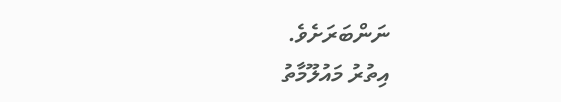ނަންބަރަށެވެ.
އިތުރު މައުލޫމާތު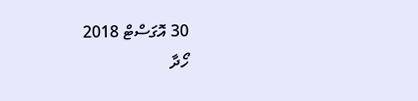30 އޮގަސްޓް 2018
ހޯދާ